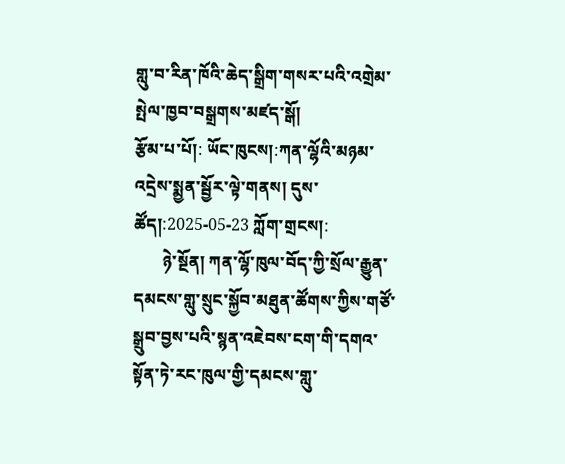གླུ་བ་རིན་ཁོའི་ཆེད་སྒྲིག་གསར་པའི་འགྲེམ་སྤེལ་ཁྱབ་བསྒྲགས་མཛད་སྒོ།
རྩོམ་པ་པོ།: ཡོང་ཁུངས།:ཀན་ལྷོའི་མཉམ་འདྲེས་སྨྱན་སྦྱོར་ལྟེ་གནས། དུས་ཚོད།:2025-05-23 ཀློག་གྲངས།:
       ཉེ་སྔོན། ཀན་ལྷོ་ཁུལ་བོད་ཀྱི་སྲོལ་རྒྱུན་དམངས་གླུ་སྲུང་སྐྱོབ་མཐུན་ཚོགས་ཀྱིས་གཙོ་སྒྲུབ་བྱས་པའི་སྙན་འཇེབས་ངག་གི་དགའ་སྟོན་ཏེ་རང་ཁུལ་གྱི་དམངས་གླུ་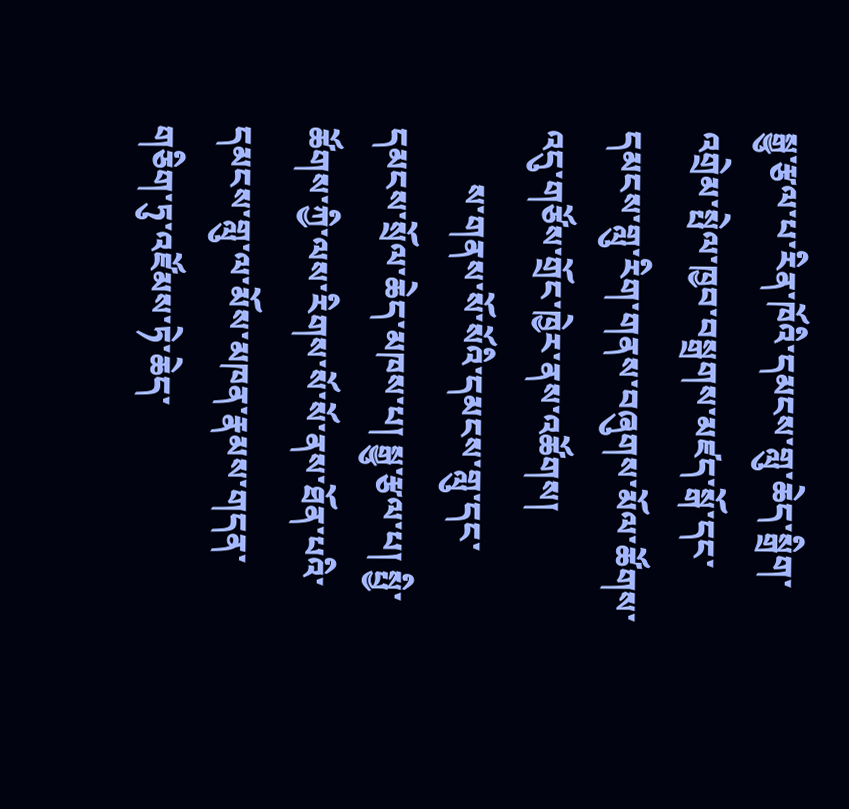སྒྱུ་རྩལ་པ་རིན་ཁོའི་དམངས་གླུ་ཆེད་སྒྲིག་འགྲེམ་སྤེལ་ཁྱབ་བསྒྲགས་མཛད་སྒོ་དང་དམངས་གླུ་རིག་གནས་བཞུགས་མོལ་ཚོགས་འདུ་གཙོས་གྲོང་ཁྱེར་ནས་འཚོགས།
       ས་གནས་སོ་སོའི་དམངས་གླུ་དང་དམངས་སྲོལ་ཆེད་མཁས་པ། སྒྱུ་རྩལ་པ། སྤྱི་ཚོགས་ཀྱི་ལས་རིགས་སོ་སོ་ནས་ཐོན་པའི་དམངས་གླུ་ལ་མོས་མཁན་རྣམས་གདན་གཅིག་ཏུ་འཛོམས་ཏེ་ཆེད་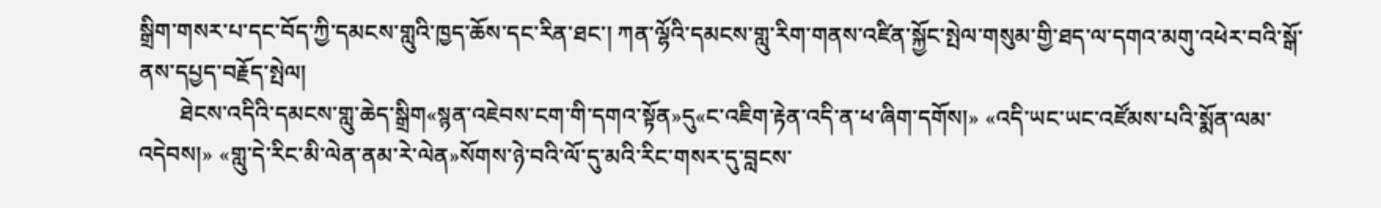སྒྲིག་གསར་པ་དང་བོད་ཀྱི་དམངས་གླུའི་ཁྱད་ཆོས་དང་རིན་ཐང་། ཀན་ལྷོའི་དམངས་གླུ་རིག་གནས་འཛིན་སྐྱོང་སྤེལ་གསུམ་གྱི་ཐད་ལ་དགའ་མགུ་འཕེར་བའི་སྒོ་ནས་དཔྱད་བརྗོད་སྤེལ།
       ཐེངས་འདིའི་དམངས་གླུ་ཆེད་སྒྲིག«སྙན་འཇེབས་ངག་གི་དགའ་སྟོན»དུ«ང་འཇིག་རྟེན་འདི་ན་ཕ་ཞིག་དགོས།» «འདི་ཡང་ཡང་འཛོམས་པའི་སྨོན་ལམ་འདེབས།» «གླུ་དེ་རིང་མི་ལེན་ནམ་རེ་ལེན»སོགས་ཉེ་བའི་ལོ་དུ་མའི་རིང་གསར་དུ་བླངས་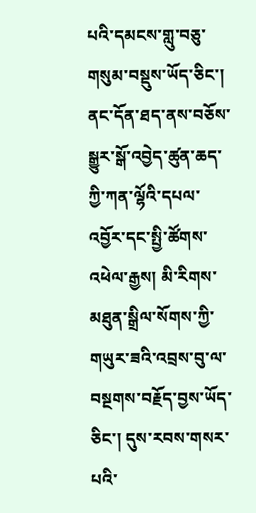པའི་དམངས་གླུ་བཅུ་གསུམ་བསྡུས་ཡོད་ཅིང་། ནང་དོན་ཐད་ནས་བཅོས་སྒྱུར་སྒོ་འབྱེད་ཚུན་ཆད་ཀྱི་ཀན་ལྷོའི་དཔལ་འབྱོར་དང་སྤྱི་ཚོགས་འཕེལ་རྒྱས། མི་རིགས་མཐུན་སྒྲིལ་སོགས་ཀྱི་གཡུར་ཟའི་འབྲས་བུ་ལ་བསྔགས་བརྗོད་བྱས་ཡོད་ཅིང་། དུས་རབས་གསར་པའི་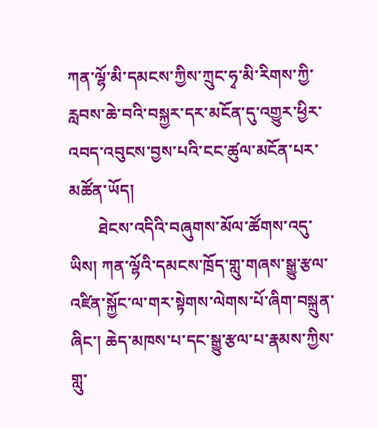ཀན་ལྷོ་མི་དམངས་ཀྱིས་ཀྲུང་ཧྭ་མི་རིགས་ཀྱི་རླབས་ཆེ་བའི་བསྐྱར་དར་མངོན་དུ་འགྱུར་ཕྱིར་འབད་འབུངས་བྱས་པའི་ངང་ཚུལ་མངོན་པར་མཚོན་ཡོད།
       ཐེངས་འདིའི་བཞུགས་མོལ་ཚོགས་འདུ་ཡིས། ཀན་ལྷོའི་དམངས་ཁྲོད་གླུ་གཞས་སྒྱུ་རྩལ་འཛིན་སྐྱོང་ལ་གར་སྟེགས་ལེགས་པོ་ཞིག་བསྐྲུན་ཞིང་། ཆེད་མཁས་པ་དང་སྒྱུ་རྩལ་པ་རྣམས་ཀྱིས་གླུ་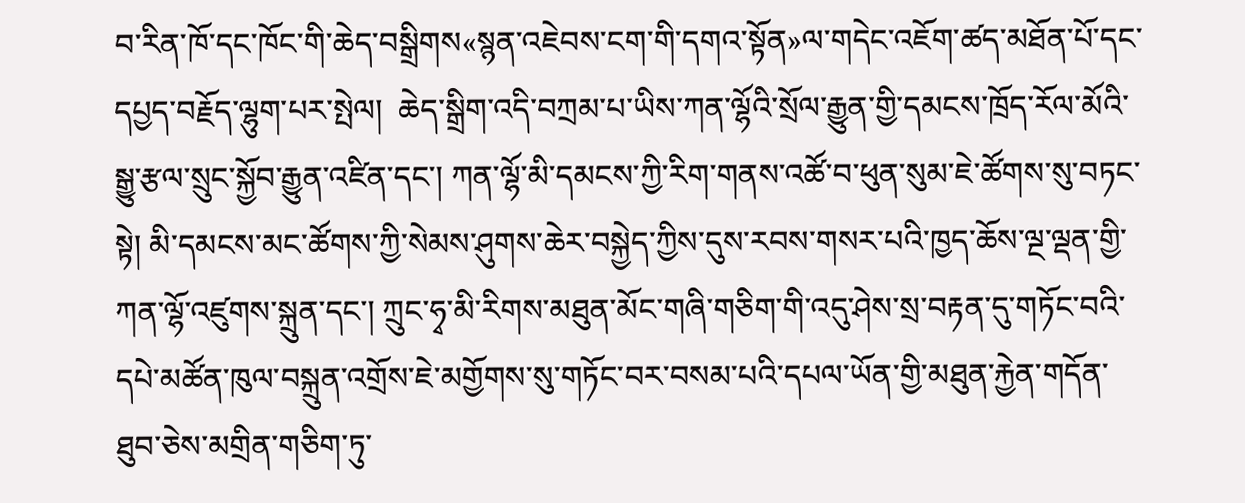བ་རིན་ཁོ་དང་ཁོང་གི་ཆེད་བསྒྲིགས«སྙན་འཇེབས་ངག་གི་དགའ་སྟོན»ལ་གདེང་འཇོག་ཚད་མཐོན་པོ་དང་དཔྱད་བརྗོད་ལྷུག་པར་སྤེལ།  ཆེད་སྒྲིག་འདི་བཀྲམ་པ་ཡིས་ཀན་ལྷོའི་སྲོལ་རྒྱུན་གྱི་དམངས་ཁྲོད་རོལ་མོའི་སྒྱུ་རྩལ་སྲུང་སྐྱོབ་རྒྱུན་འཛིན་དང་། ཀན་ལྷོ་མི་དམངས་ཀྱི་རིག་གནས་འཚོ་བ་ཕུན་སུམ་ཇེ་ཚོགས་སུ་བཏང་སྟེ། མི་དམངས་མང་ཚོགས་ཀྱི་སེམས་ཤུགས་ཆེར་བསྐྱེད་ཀྱིས་དུས་རབས་གསར་པའི་ཁྱད་ཆོས་ལྔ་ལྡན་གྱི་ཀན་ལྷོ་འཛུགས་སྐྲུན་དང་། ཀྲུང་ཧྭ་མི་རིགས་མཐུན་མོང་གཞི་གཅིག་གི་འདུ་ཤེས་སྲ་བརྟན་དུ་གཏོང་བའི་དཔེ་མཚོན་ཁུལ་བསྐྲུན་འགྲོས་ཇེ་མགྱོགས་སུ་གཏོང་བར་བསམ་པའི་དཔལ་ཡོན་གྱི་མཐུན་རྐྱེན་གདོན་ཐུབ་ཅེས་མགྲིན་གཅིག་ཏུ་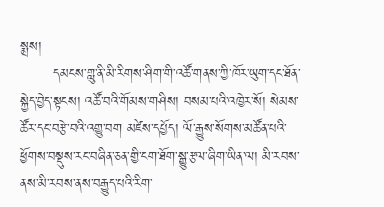སྨྲས།
       དམངས་གླུ་ནི་མི་རིགས་ཤིག་གི་འཚོ་གནས་ཀྱི་ཁོར་ཡུག་དང་ཐོན་སྐྱེད་བྱེད་སྟངས། འཚོ་བའི་གོམས་གཤིས། བསམ་པའི་འཁྱེར་སོ། སེམས་ཚོར་དང་བརྩེ་བའི་འགྱུ་བག མཛེས་དཔྱོད། ལོ་རྒྱུས་སོགས་མཚོན་པའི་ཕྱོགས་བསྡུས་རང་བཞིན་ཅན་གྱི་ངག་ཐོག་སྒྱུ་རྩལ་ཞིག་ཡིན་ལ། མི་རབས་ནས་མི་རབས་ནས་བརྒྱུད་པའི་རིག་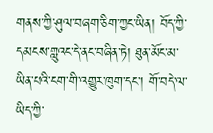གནས་ཀྱི་ཤུལ་བཞག་ཅིག་ཀྱང་ཡིན། བོད་ཀྱི་དམངས་གླུའང་དེ་ནང་བཞིན་ཏེ། ཐུན་མོང་མ་ཡིན་པའི་ངག་གི་འགྱུར་ཁུག་དང་། གོ་བདེ་ལ་ཡིད་ཀྱི་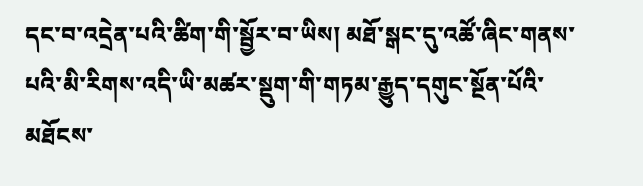དང་བ་འདྲེན་པའི་ཚིག་གི་སྦྱོར་བ་ཡིས། མཐོ་སྒང་དུ་འཚོ་ཞིང་གནས་པའི་མི་རིགས་འདི་ཡི་མཚར་སྡུག་གི་གཏམ་རྒྱུད་དགུང་སྔོན་པོའི་མཐོངས་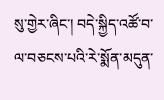སུ་གྱེར་ཞིང་། བདེ་སྐྱིད་འཚོ་བ་ལ་བཅངས་པའི་རེ་སྨོན་མདུན་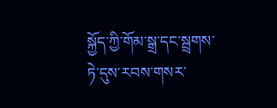སྐྱོད་ཀྱི་གོམ་སྒྲ་དང་སྦྲགས་ཏེ་དུས་རབས་གསར་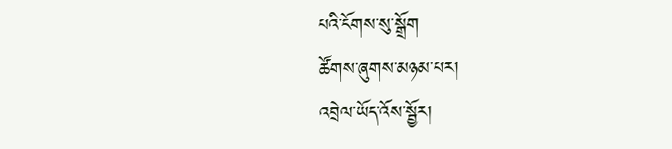པའི་ངོགས་སུ་སྒྲོག
ཚོགས་ཞུགས་མཉམ་པར།
འབྲེལ་ཡོད་འོས་སྦྱོར།